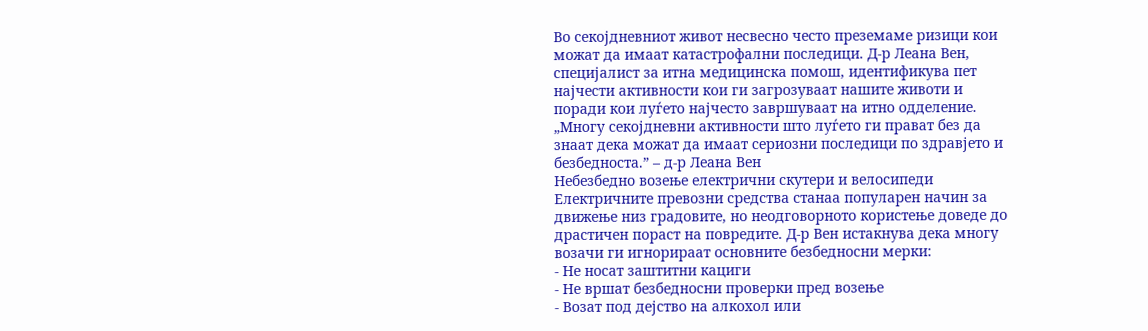Во секојдневниот живот несвесно често преземаме ризици кои можат да имаат катастрофални последици. Д-р Леана Вен, специјалист за итна медицинска помош, идентификува пет најчести активности кои ги загрозуваат нашите животи и поради кои луѓето најчесто завршуваат на итно одделение.
„Многу секојдневни активности што луѓето ги прават без да знаат дека можат да имаат сериозни последици по здравјето и безбедноста.” – д-р Леана Вен
Небезбедно возење електрични скутери и велосипеди
Електричните превозни средства станаа популарен начин за движење низ градовите, но неодговорното користење доведе до драстичен пораст на повредите. Д-р Вен истакнува дека многу возачи ги игнорираат основните безбедносни мерки:
- Не носат заштитни кациги
- Не вршат безбедносни проверки пред возење
- Возат под дејство на алкохол или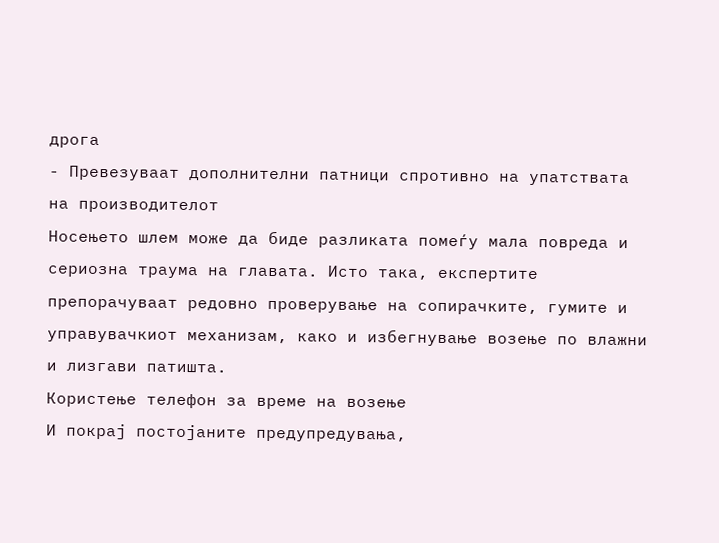дрога
- Превезуваат дополнителни патници спротивно на упатствата на производителот
Носењето шлем може да биде разликата помеѓу мала повреда и сериозна траума на главата. Исто така, експертите препорачуваат редовно проверување на сопирачките, гумите и управувачкиот механизам, како и избегнување возење по влажни и лизгави патишта.
Користење телефон за време на возење
И покрај постојаните предупредувања,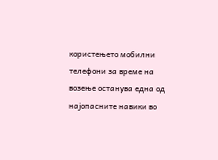користењето мобилни телефони за време на возење останува една од најопасните навики во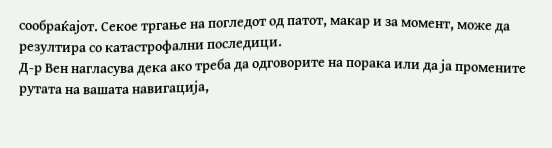сообраќајот. Секое тргање на погледот од патот, макар и за момент, може да резултира со катастрофални последици.
Д-р Вен нагласува дека ако треба да одговорите на порака или да ја промените рутата на вашата навигација,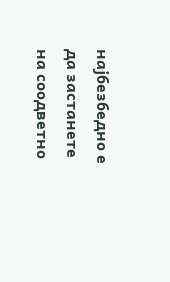најбезбедно е да застанете на соодветно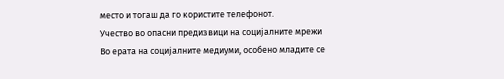место и тогаш да го користите телефонот.
Учество во опасни предизвици на социјалните мрежи
Во ерата на социјалните медиуми, особено младите се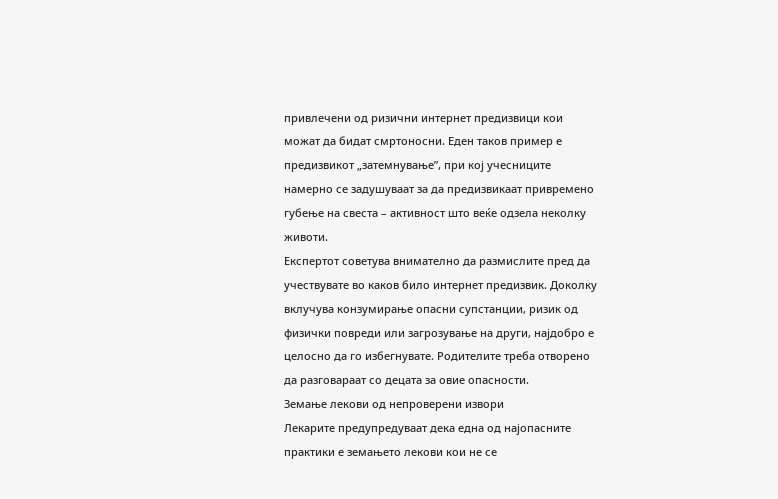привлечени од ризични интернет предизвици кои можат да бидат смртоносни. Еден таков пример е предизвикот „затемнување”, при кој учесниците намерно се задушуваат за да предизвикаат привремено губење на свеста – активност што веќе одзела неколку животи.
Експертот советува внимателно да размислите пред да учествувате во каков било интернет предизвик. Доколку вклучува конзумирање опасни супстанции, ризик од физички повреди или загрозување на други, најдобро е целосно да го избегнувате. Родителите треба отворено да разговараат со децата за овие опасности.
Земање лекови од непроверени извори
Лекарите предупредуваат дека една од најопасните практики е земањето лекови кои не се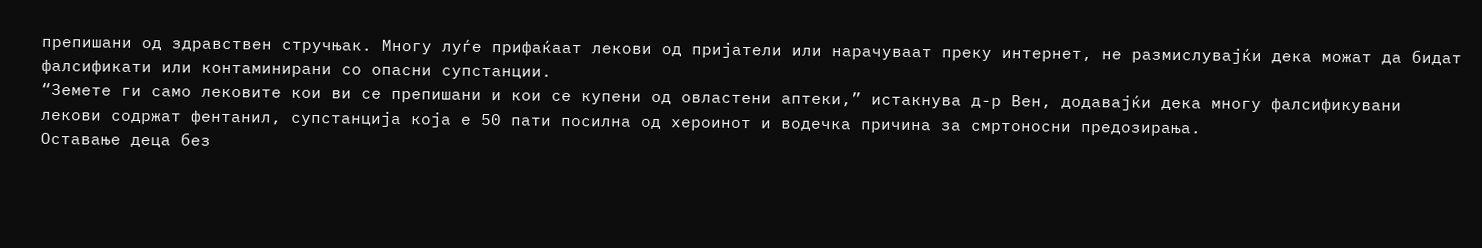препишани од здравствен стручњак. Многу луѓе прифаќаат лекови од пријатели или нарачуваат преку интернет, не размислувајќи дека можат да бидат фалсификати или контаминирани со опасни супстанции.
“Земете ги само лековите кои ви се препишани и кои се купени од овластени аптеки,” истакнува д-р Вен, додавајќи дека многу фалсификувани лекови содржат фентанил, супстанција која е 50 пати посилна од хероинот и водечка причина за смртоносни предозирања.
Оставање деца без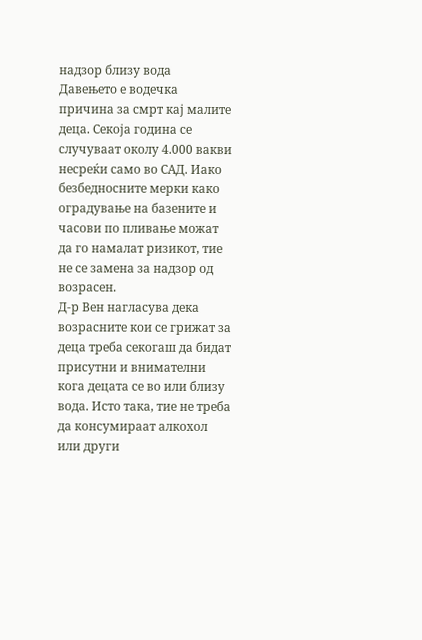надзор близу вода
Давењето е водечка причина за смрт кај малите деца. Секоја година се случуваат околу 4.000 вакви несреќи само во САД. Иако безбедносните мерки како оградување на базените и часови по пливање можат да го намалат ризикот, тие не се замена за надзор од возрасен.
Д-р Вен нагласува дека возрасните кои се грижат за деца треба секогаш да бидат присутни и внимателни кога децата се во или близу вода. Исто така, тие не треба да консумираат алкохол или други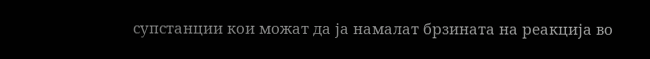супстанции кои можат да ја намалат брзината на реакција во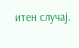итен случај.